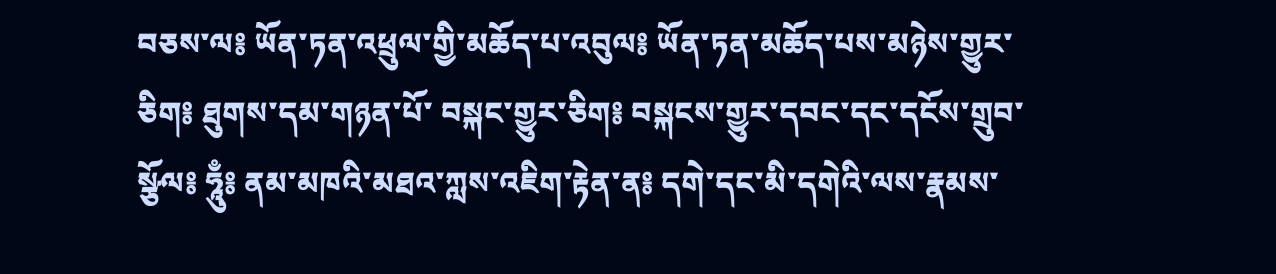བཅས་ལ༔ ཡོན་ཏན་འཕྲུལ་གྱི་མཆོད་པ་འབུལ༔ ཡོན་ཏན་མཆོད་པས་མཉེས་གྱུར་ཅིག༔ ཐུགས་དམ་གཉན་པོ་ བསྐང་གྱུར་ཅིག༔ བསྐངས་གྱུར་དབང་དང་དངོས་གྲུབ་སྩོལ༔ ཧཱུྃ༔ ནམ་མཁའི་མཐའ་ཀླས་འཇིག་རྟེན་ན༔ དགེ་དང་མི་དགེའི་ལས་རྣམས་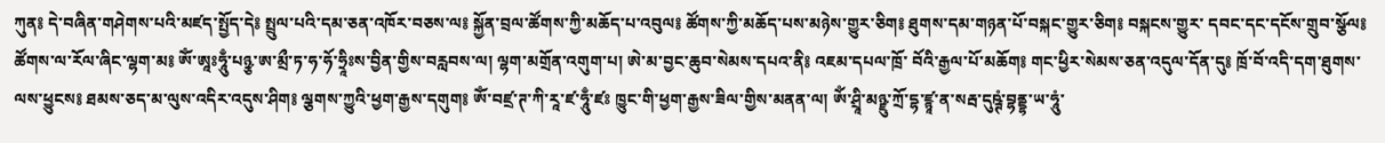ཀུན༔ དེ་བཞིན་གཤེགས་པའི་མཛད་སྤྱོད་དེ༔ སྤྲུལ་པའི་དམ་ཅན་འཁོར་བཅས་ལ༔ སྐྱོན་བྲལ་ཚོགས་ཀྱི་མཆོད་པ་འབུལ༔ ཚོགས་ཀྱི་མཆོད་པས་མཉེས་གྱུར་ཅིག༔ ཐུགས་དམ་གཉན་པོ་བསྐང་གྱུར་ཅིག༔ བསྐངས་གྱུར་ དབང་དང་དངོས་གྲུབ་སྩོལ༔ ཚོགས་ལ་རོལ་ཞིང་ལྷག་མ༔ ཨོཾ་ཨཱཿཧཱུྃ་པཉྩ་ཨ་མྲྀ་ཏ་ཧ་ཧོ་ཧྲཱིཿས་བྱིན་གྱིས་བརླབས་ལ། ལྷག་མགྲོན་འགུག་པ། ཨེ་མ་བྱང་ཆུབ་སེམས་དཔའ་ནི༔ འཇམ་དཔལ་ཁྲོ་ བོའི་རྒྱལ་པོ་མཆོག༔ གང་ཕྱིར་སེམས་ཅན་འདུལ་དོན་དུ༔ ཁྲོ་བོ་འདི་དག་ཐུགས་ལས་ཕྱུངས༔ ཐམས་ཅད་མ་ལུས་འདིར་འདུས་ཤིག༔ ལྕགས་ཀྱུའི་ཕྱག་རྒྱས་དགུག༔ ཨོཾ་བཛྲ་ཊ་ཀི་རཱ་ཛ་ཧཱུྃ་ཛཿ ཁྱུང་གི་ཕྱག་རྒྱས་ཟིལ་གྱིས་མནན་ལ། ཨོཾ་ཤྲཱི་མཉྫུ་ཀྲོ་དྷ་ཛྙཱ་ན་སརྦ་དུཥྚཾ་བྷནྡྷ་ཡ་ཧཱུཾ་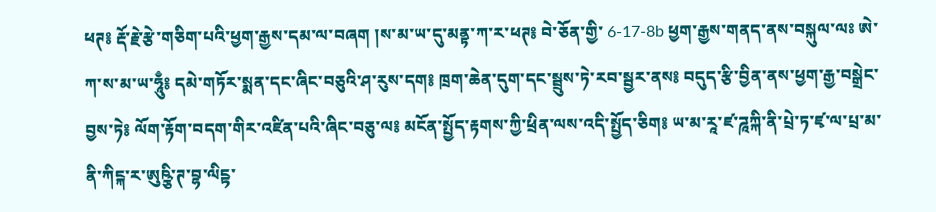ཕཊ༔ རྡོ་རྗེ་རྩེ་གཅིག་པའི་ཕྱག་རྒྱས་དམ་ལ་བཞག །ས་མ་ཡ་དུ་མནྟ་ཀ་ར་ཕཊ༔ བེ་ཅོན་གྱི་ 6-17-8b ཕྱག་རྒྱས་གནད་ནས་བསྐུལ་ལཿ ཨེ་ཀ་ས་མ་ཡ་ཧཱུྃ༔ དམེ་གཏོར་སྨན་དང་ཞིང་བཅུའི་ཤ་རུས་དག༔ ཁྲག་ཆེན་དུག་དང་སྦྲུས་ཏེ་རབ་སྦྱར་ནས༔ བདུད་རྩི་བྱིན་ནས་ཕྱག་རྒྱ་བསྒྲེང་བྱས་ཏེ༔ ལོག་རྟོག་བདག་གིར་འཛིན་པའི་ཞིང་བཅུ་ལ༔ མངོན་སྤྱོད་རྟགས་ཀྱི་ཕྲིན་ལས་འདི་སྤྱོད་ཅིག༔ ཡ་མ་རཱ་ཛ་ཌཱཀྐི་ནི་པྲེ་ཏ་ཛྭ་ལ་པྲ་མ་ནི་ཀིངྐ་ར་ཨུཥྩི་ཊ་བྷ་ལིངྟ་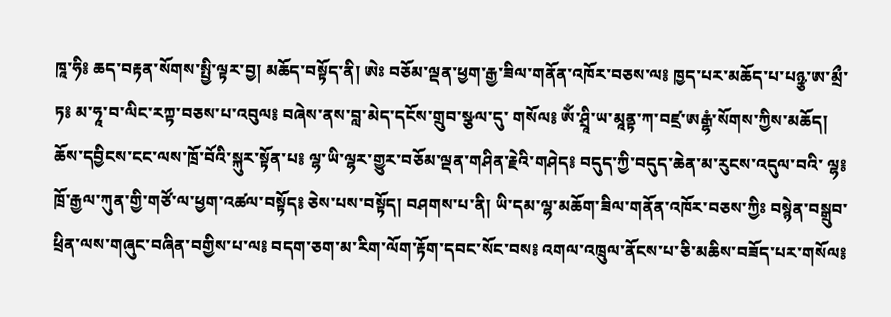ཁཱ་ཧི༔ ཆད་བརྟན་སོགས་སྤྱི་ལྟར་བྱ། མཆོད་བསྟོད་ནི། ཨེཿ བཅོམ་ལྡན་ཕྱག་རྒྱ་ཟིལ་གནོན་འཁོར་བཅས་ལ༔ ཁྱད་པར་མཆོད་པ་པཉྩ་ཨ་མྲྀ་ཏ༔ མ་ཧཱ་བ་ལིང་རཀྟ་བཅས་པ་འབུལ༔ བཞེས་ནས་བླ་མེད་དངོས་གྲུབ་སྩལ་དུ་ གསོལ༔ ཨོཾ་ཤྲཱི་ཡ་མཱནྟ་ཀ་བཛྲ་ཨརྒྷཾ་སོགས་ཀྱིས་མཆོད། ཆོས་དབྱིངས་ངང་ལས་ཁྲོ་བོའི་སྐུར་སྟོན་པ༔ ལྷ་ཡི་ལྷར་གྱུར་བཅོམ་ལྡན་གཤིན་རྗེའི་གཤེད༔ བདུད་ཀྱི་བདུད་ཆེན་མ་རུངས་འདུལ་བའི་ ལྷ༔ ཁྲོ་རྒྱལ་ཀུན་གྱི་གཙོ་ལ་ཕྱག་འཚལ་བསྟོད༔ ཅེས་པས་བསྟོད། བཤགས་པ་ནི། ཡི་དམ་ལྷ་མཆོག་ཟིལ་གནོན་འཁོར་བཅས་ཀྱིཿ བསྙེན་བསྒྲུབ་ཕྲིན་ལས་གཞུང་བཞིན་བགྱིས་པ་ལ༔ བདག་ཅག་མ་རིག་ལོག་རྟོག་དབང་སོང་བས༔ འགལ་འཁྲུལ་ནོངས་པ་ཅི་མཆིས་བཟོད་པར་གསོལ༔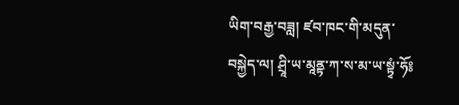ཡིག་བརྒྱ་བཟླ། ཛབ་ཁང་གི་མདུན་བསྐྱེད་ལ། ཤྲཱི་ཡ་མཱནྟ་ཀ་ས་མ་ཡ་སྟྭཾ་ཧོ༔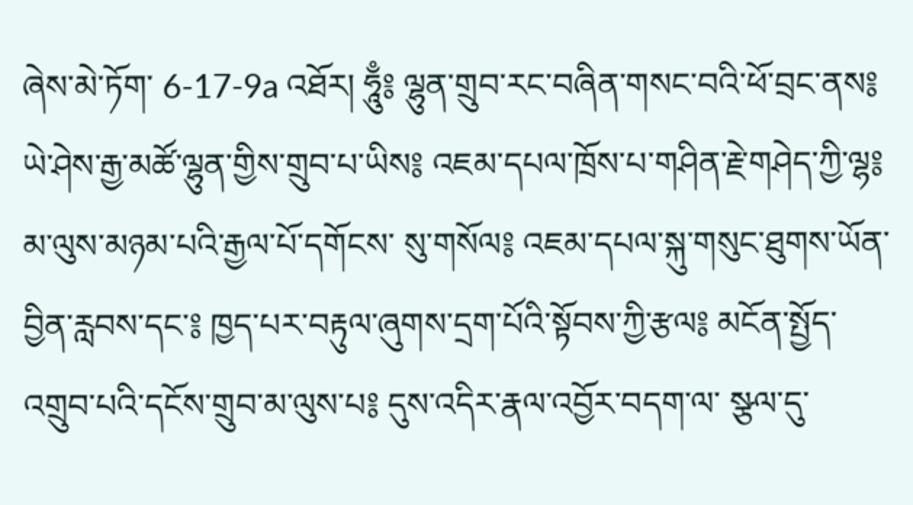ཞེས་མེ་ཏོག་ 6-17-9a འཐོར། ཧཱུྃ༔ ལྷུན་གྲུབ་རང་བཞིན་གསང་བའི་ཕོ་བྲང་ནས༔ ཡེ་ཤེས་རྒྱ་མཚོ་ལྷུན་གྱིས་གྲུབ་པ་ཡིས༔ འཇམ་དཔལ་ཁྲོས་པ་གཤིན་རྗེ་གཤེད་ཀྱི་ལྷ༔ མ་ལུས་མཉམ་པའི་རྒྱལ་པོ་དགོངས་ སུ་གསོལ༔ འཇམ་དཔལ་སྐུ་གསུང་ཐུགས་ཡོན་བྱིན་རླབས་དང་༔ ཁྱད་པར་བརྟུལ་ཞུགས་དྲག་པོའི་སྟོབས་ཀྱི་རྩལ༔ མངོན་སྤྱོད་འགྲུབ་པའི་དངོས་གྲུབ་མ་ལུས་པ༔ དུས་འདིར་རྣལ་འབྱོར་བདག་ལ་ སྩལ་དུ་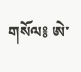གསོལ༔ ཨེ་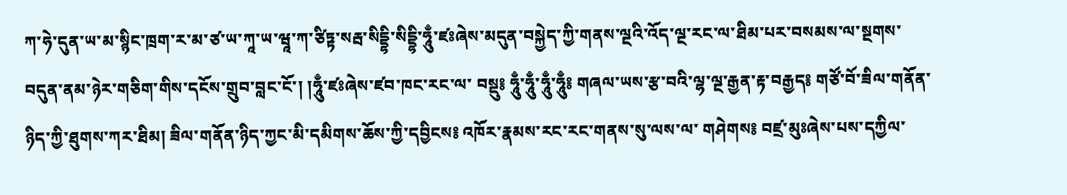ཀ་ཧེ་དུན་ཡ་མ་སྙིང་ཁྲག་ར་མ་ཙ་ཡ་ཀཱ་ཡ་ཝཱ་ཀ་ཙིཏྟ་སརྦ་སིདྡྷི་སིདྡྷི་ཧཱུྃ་ཛཿཞེས་མདུན་བསྐྱེད་ཀྱི་གནས་ལྔའི་འོད་ལྔ་རང་ལ་ཐིམ་པར་བསམས་ལ་སྔགས་བདུན་ནམ་ཉེར་གཅིག་གིས་དངོས་གྲུབ་བླང་ངོ་། །ཧཱུྃ་ཛཿཞེས་ཛབ་ཁང་རང་ལ་ བསྡུ༔ ཧཱུྃ་ཧཱུྃ་ཧཱུྃ་ཧཱུྃ༔ གཞལ་ཡས་རྩ་བའི་ལྷ་ལྔ་རྒྱན་རྟ་བརྒྱད༔ གཙོ་བོ་ཟིལ་གནོན་ཉིད་ཀྱི་ཐུགས་ཀར་ཐིམ། ཟིལ་གནོན་ཉིད་ཀྱང་མི་དམིགས་ཆོས་ཀྱི་དབྱིངས༔ འཁོར་རྣམས་རང་རང་གནས་སུ་ལས་ལ་ གཤེགས༔ བཛྲ་མུཿཞེས་པས་དཀྱིལ་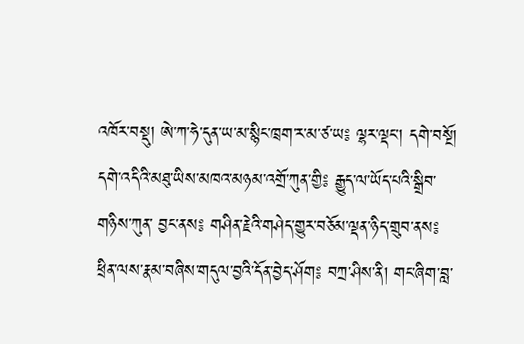འཁོར་བསྡུ། ཨེ་ཀ་ཧེ་དུན་ཡ་མ་སྙིང་ཁྲག་ར་མ་ཙ་ཡ༔ ལྷར་ལྡང་། དགེ་བསྔོ། དགེ་འདིའི་མཐུ་ཡིས་མཁའ་མཉམ་འགྲོ་ཀུན་གྱི༔ རྒྱུད་ལ་ཡོད་པའི་སྒྲིབ་གཉིས་ཀུན་ བྱང་ནས༔ གཤིན་རྗེའི་གཤེད་གྱུར་བཅོམ་ལྡན་ཉིད་གྲུབ་ནས༔ ཕྲིན་ལས་རྣམ་བཞིས་གདུལ་བྱའི་དོན་བྱེད་ཤོག༔ བཀྲ་ཤིས་ནི། གང་ཞིག་བླ་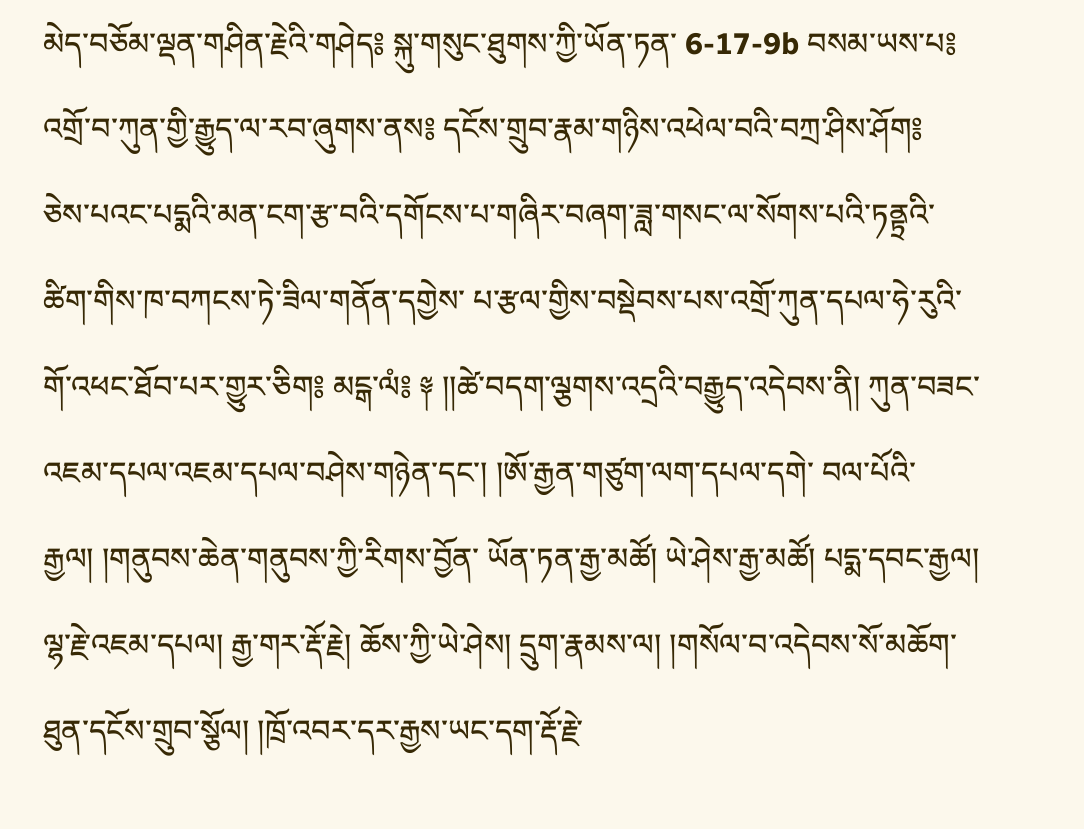མེད་བཅོམ་ལྡན་གཤིན་རྗེའི་གཤེད༔ སྐུ་གསུང་ཐུགས་ཀྱི་ཡོན་ཏན་ 6-17-9b བསམ་ཡས་པ༔ འགྲོ་བ་ཀུན་གྱི་རྒྱུད་ལ་རབ་ཞུགས་ནས༔ དངོས་གྲུབ་རྣམ་གཉིས་འཕེལ་བའི་བཀྲ་ཤིས་ཤོག༔ ཅེས་པའང་པདྨའི་མན་ངག་རྩ་བའི་དགོངས་པ་གཞིར་བཞག་ཟླ་གསང་ལ་སོགས་པའི་ཏནྟྲའི་ཚིག་གིས་ཁ་བཀངས་ཏེ་ཟིལ་གནོན་དགྱེས་ པ་རྩལ་གྱིས་བསྡེབས་པས་འགྲོ་ཀུན་དཔལ་ཧེ་རུའི་གོ་འཕང་ཐོབ་པར་གྱུར་ཅིག༔ མངྒ་ལཾ༔ ༈ །།ཚེ་བདག་ལྕགས་འདྲའི་བརྒྱུད་འདེབས་ནི། ཀུན་བཟང་འཇམ་དཔལ་འཇམ་དཔལ་བཤེས་གཉེན་དང་། །ཨོ་རྒྱན་གཙུག་ལག་དཔལ་དགེ་ བལ་པོའི་རྒྱལ། །གནུབས་ཆེན་གནུབས་ཀྱི་རིགས་བྱོན་ ཡོན་ཏན་རྒྱ་མཚོ། ཡེ་ཤེས་རྒྱ་མཚོ། པདྨ་དབང་རྒྱལ། ལྷ་རྗེ་འཇམ་དཔལ། རྒྱ་གར་རྡོ་རྗེ། ཆོས་ཀྱི་ཡེ་ཤེས། དྲུག་རྣམས་ལ། །གསོལ་བ་འདེབས་སོ་མཆོག་ཐུན་དངོས་གྲུབ་སྕོལ། །ཁྲོ་འབར་དར་རྒྱས་ཡང་དག་རྡོ་རྗེ་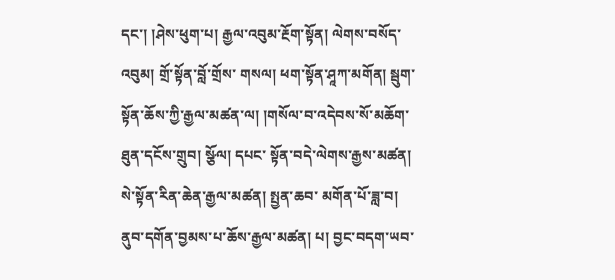དང་། །ཤེས་ཕུག་པ། རྒྱལ་འབུམ་རྔོག་སྟོན། ལེགས་བསོད་འབུམ། གྲོ་སྟོན་བློ་གྲོས་ གསལ། ཕག་སྟོན་ཤཱཀ་མགོན། སྦུག་སྟོན་ཆོས་ཀྱི་རྒྱལ་མཚན་ལ། །གསོལ་བ་འདེབས་སོ་མཆོག་ཐུན་དངོས་གྲུབ། སྩོལ། དཔང་ སྟོན་བདེ་ལེགས་རྒྱས་མཚན། སེ་སྟོན་རིན་ཆེན་རྒྱལ་མཚན། སྤྱན་ཆབ་ མགོན་པོ་ཟླ་བ། ནུབ་དགོན་བྱམས་པ་ཆོས་རྒྱལ་མཚན། པ། བྱང་བདག་ཡབ་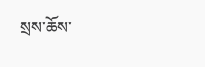སྲས་ཆོས་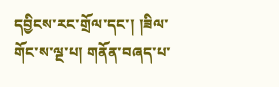དབྱིངས་རང་གྲོལ་དང་། །ཟིལ་གོང་ས་ལྔ་པ། གནོན་བཞད་པ་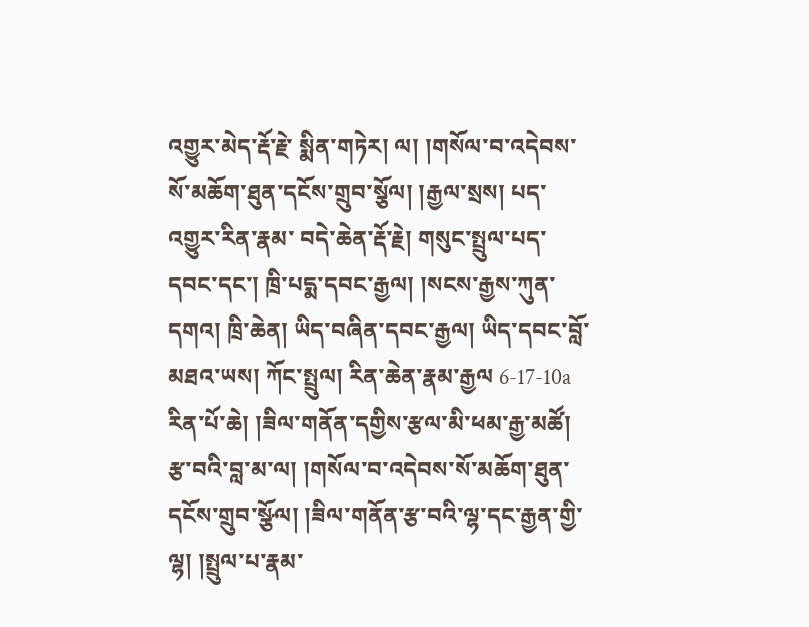འགྱུར་མེད་རྡོ་རྗེ་ སྨིན་གཏེར། ལ། །གསོལ་བ་འདེབས་སོ་མཆོག་ཐུན་དངོས་གྲུབ་སྕོལ། །རྒྱལ་སྲས། པད་འགྱུར་རིན་རྣམ་ བདེ་ཆེན་རྡོ་རྗེ། གསུང་སྤྲུལ་པད་དབང་དང་། ཁྲི་པདྨ་དབང་རྒྱལ། །སངས་རྒྱས་ཀུན་དགའ། ཁྲི་ཆེན། ཡིད་བཞིན་དབང་རྒྱལ། ཡིད་དབང་བློ་མཐའ་ཡས། ཀོང་སྤྲུལ། རིན་ཆེན་རྣམ་རྒྱལ 6-17-10a རིན་པོ་ཆེ། །ཟིལ་གནོན་དགྱིས་རྩལ་མི་ཕམ་རྒྱ་མཚོ། རྩ་བའི་བླ་མ་ལ། །གསོལ་བ་འདེབས་སོ་མཆོག་ཐུན་དངོས་གྲུབ་སྩོལ། །ཟིལ་གནོན་རྩ་བའི་ལྷ་དང་རྒྱན་གྱི་ལྷ། །སྤྲུལ་པ་རྣམ་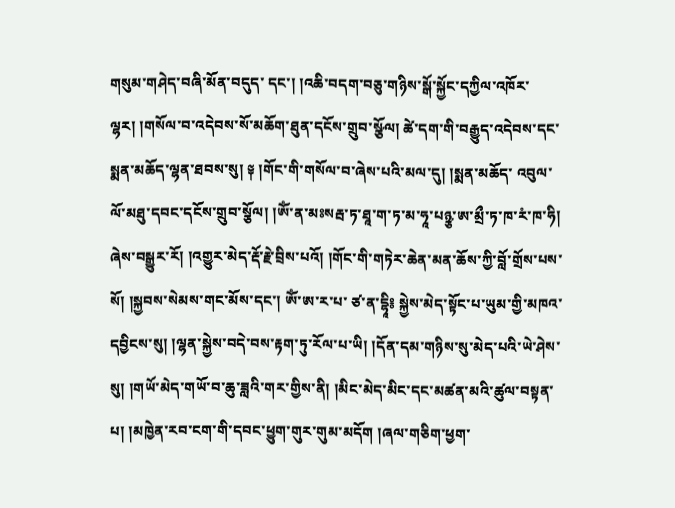གསུམ་གཤེད་བཞི་མོན་བདུད་ དང་། །འཆི་བདག་བཅུ་གཉིས་སྒོ་སྐྱོང་དཀྱིལ་འཁོར་ལྷར། །གསོལ་བ་འདེབས་སོ་མཆོག་ཐུན་དངོས་གྲུབ་སྩོལ། ཚེ་དག་གི་བརྒྱུད་འདེབས་དང་སྨན་མཆོད་ལྷན་ཐབས་སུ། ༈ །གོང་གི་གསོལ་བ་ཞེས་པའི་མལ་དུ། །སྨན་མཆོད་ འབུལ་ལོ་མཐུ་དབང་དངོས་གྲུབ་སྕོལ། །ཨོཾ་ན་མཿསརྦ་ཏ་ཐཱ་ག་ཏ་མ་ཧཱ་པཉྩ་ཨ་མྲྀ་ཏ་ཁ་རཾ་ཁ་ཧི། ཞེས་བསྒྱུར་རོ། །འགྱུར་མེད་རྡོ་རྗེ་བྲིས་པའོ། །གོང་གི་གཏེར་ཆེན་མན་ཆོས་ཀྱི་བློ་གྲོས་པས་སོ། །སྐྱབས་སེམས་གང་མོས་དང་། ཨོཾ་ཨ་ར་པ་ ཙ་ན་དྷཱི༔ སྐྱེས་མེད་སྟོང་པ་ཡུམ་གྱི་མཁའ་དབྱིངས་སུ། །ལྷན་སྐྱེས་བདེ་བས་རྟག་ཏུ་རོལ་པ་ཡི། །དོན་དམ་གཉིས་སུ་མེད་པའི་ཡེ་ཤེས་སུ། །གཡོ་མེད་གཡོ་བ་ཆུ་ཟླའི་གར་གྱིས་ནི། །མིང་མེད་མིང་དང་མཚན་མའི་ཚུལ་བསྟན་ པ། །མཁྱེན་རབ་ངག་གི་དབང་ཕྱུག་གུར་གུམ་མདོག །ཞལ་གཅིག་ཕྱག་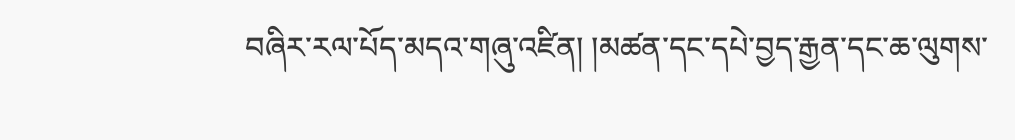བཞིར་རལ་པོད་མདའ་གཞུ་འཛིན། །མཚན་དང་དཔེ་བྱད་རྒྱན་དང་ཆ་ལུགས་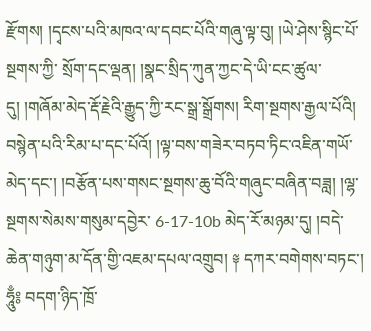རྫོགས། །དྭངས་པའི་མཁའ་ལ་དབང་པོའི་གཞུ་ལྟ་བུ། །ཡེ་ཤེས་སྙིང་པོ་སྔགས་ཀྱི་ སྲོག་དང་ལྡན། །སྣང་སྲིད་ཀུན་ཀྱང་དེ་ཡི་ངང་ཚུལ་དུ། །གཞོམ་མེད་རྡོ་རྗེའི་རྒྱུད་ཀྱི་རང་སྒྲ་སྒྲོགས། རིག་སྔགས་རྒྱལ་པོའི། བསྙེན་པའི་རིམ་པ་དང་པོའོ། །ལྟ་བས་གཟེར་བཏབ་ཏིང་འཇིན་གཡོ་མེད་དང་། །བརྩོན་པས་གསང་སྔགས་ཆུ་བོའི་གཞུང་བཞིན་བཟླ། །ལྷ་སྔགས་སེམས་གསུམ་དབྱེར་ 6-17-10b མེད་རོ་མཉམ་དུ། །བདེ་ཆེན་གཉུག་མ་དོན་གྱི་འཇམ་དཔལ་འགྲུབ། ༈ དཀར་བགེགས་བཏང་། ཧཱུྃ༔ བདག་ཉིད་ཁྲོ་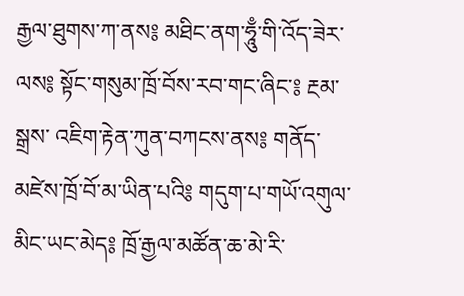རྒྱལ་ཐུགས་ཀ་ནས༔ མཐིང་ནག་ཧཱུྃ་གི་འོད་ཟེར་ལས༔ སྟོང་གསུམ་ཁྲོ་བོས་རབ་གང་ཞིང་༔ རྔམ་སྒྲས་ འཇིག་རྟེན་ཀུན་བཀངས་ནས༔ གནོད་མཛེས་ཁྲོ་བོ་མ་ཡིན་པའི༔ གདུག་པ་གཡོ་འགུལ་མིང་ཡང་མེད༔ ཁྲོ་རྒྱལ་མཚོན་ཆ་མེ་རི་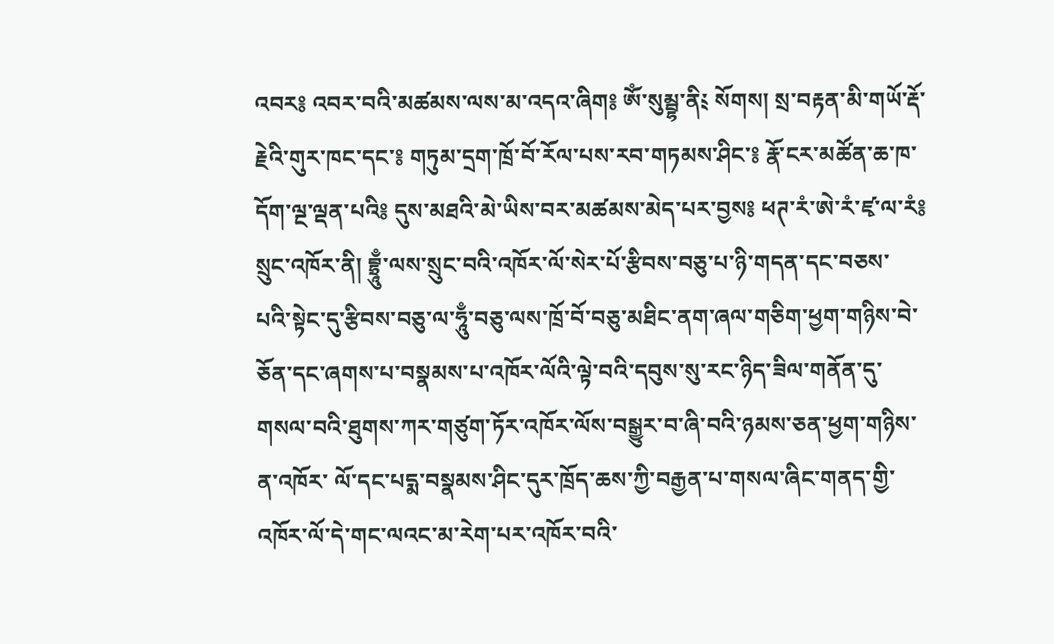འབར༔ འབར་བའི་མཚམས་ལས་མ་འདའ་ཞིག༔ ཨོཾ་སུམྦྷ་ནི༴ སོགས། སྲ་བརྟན་མི་གཡོ་རྡོ་རྗེའི་གུར་ཁང་དང་༔ གཏུམ་དྲག་ཁྲོ་བོ་རོལ་པས་རབ་གཏམས་ཤིང་༔ རྣོ་ངར་མཚོན་ཆ་ཁ་དོག་ལྔ་ལྡན་པའི༔ དུས་མཐའི་མེ་ཡིས་བར་མཚམས་མེད་པར་བྱས༔ ཕཊ་རཾ་ཨེ་རཾ་ཛྭ་ལ་རཾ༔ སྲུང་འཁོར་ནི། བྷྲཱུྃ་ལས་སྲུང་བའི་འཁོར་ལོ་སེར་པོ་རྩིབས་བཅུ་པ་ཉི་གདན་དང་བཅས་ པའི་སྟེང་དུ་རྩིབས་བཅུ་ལ་ཧཱུྃ་བཅུ་ལས་ཁྲོ་བོ་བཅུ་མཐིང་ནག་ཞལ་གཅིག་ཕྱག་གཉིས་བེ་ཅོན་དང་ཞགས་པ་བསྣམས་པ་འཁོར་ལོའི་ལྟེ་བའི་དབུས་སུ་རང་ཉིད་ཟིལ་གནོན་དུ་གསལ་བའི་ཐུགས་ཀར་གཙུག་ཏོར་འཁོར་ལོས་བསྒྱུར་བ་ཞི་བའི་ཉམས་ཅན་ཕྱག་གཉིས་ན་འཁོར་ ལོ་དང་པདྨ་བསྣམས་ཤིང་དུར་ཁྲོད་ཆས་ཀྱི་བརྒྱན་པ་གསལ་ཞིང་གནད་གྱི་འཁོར་ལོ་དེ་གང་ལའང་མ་རེག་པར་འཁོར་བའི་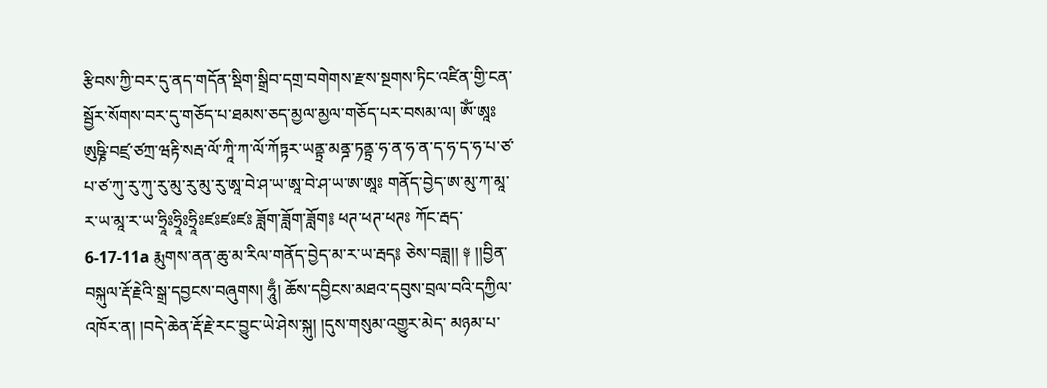རྩིབས་ཀྱི་བར་དུ་ནད་གདོན་སྡིག་སྒྲིབ་དགྲ་བགེགས་རྫས་སྔགས་ཏིང་འཛིན་གྱི་ངན་སྦྱོར་སོགས་བར་དུ་གཅོད་པ་ཐམས་ཅད་མྱལ་མྱལ་གཅོད་པར་བསམ་ལ། ཨོཾ་ཨཱཿཨུཥྞི་བཛྲ་ཙཀྲ་ཝརྟི་སརྦ་ལོ་ཀཱི་ཀ་ལོ་ཀོཏྟར་ཡནྟྲ་མནྜ་ཏནྟྲ་ཧ་ན་ཧ་ན་ད་ཧ་ད་ཧ་པ་ཙ་པ་ཙ་ཀུ་རུ་ཀུ་རུ་མུ་རུ་མུ་རུ་ཨཱ་བེ་ཤ་ཡ་ཨཱ་བེ་ཤ་ཡ་ཨ་ཨཱཿ གནོད་བྱེད་ཨ་མུ་ཀ་མཱ་ར་ཡ་མཱ་ར་ཡ་ཧྲཱིཿཧྲཱིཿཧྲཱིཿཛཿཛཿཛཿ ཟློག་ཟློག་ཟློག༔ ཕཊ་ཕཊ་ཕཊཿ ཀོང་རྦད་ 6-17-11a རྨུགས་ནན་ཆུ་མ་རིལ་གནོད་བྱེད་མ་ར་ཡ་རྦད༔ ཅེས་བཟླ།། ༈ །།བྱིན་བསྐུལ་རྡོ་རྗེའི་སྒྲ་དབྱངས་བཞུགས། ཧཱུྃ། ཆོས་དབྱིངས་མཐའ་དབུས་བྲལ་བའི་དཀྱིལ་འཁོར་ན། །བདེ་ཆེན་རྡོ་རྗེ་རང་བྱུང་ཡེ་ཤེས་སྐུ། །དུས་གསུམ་འགྱུར་མེད་ མཉམ་པ་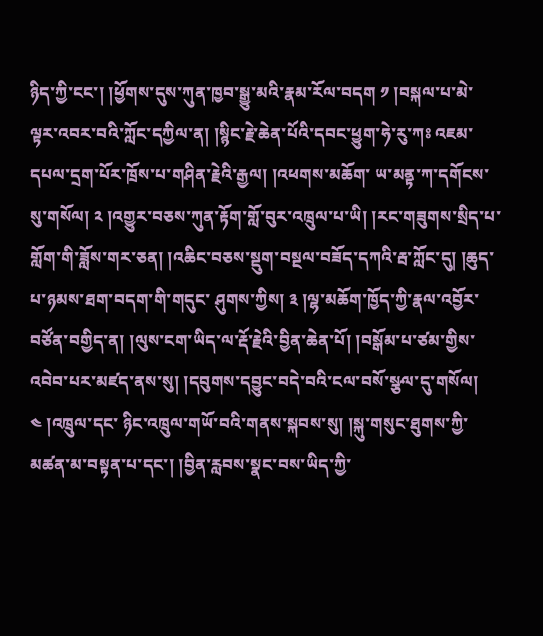ཉིད་ཀྱི་ངང་། །ཕྱོགས་དུས་ཀུན་ཁྱབ་སྒྱུ་མའི་རྣམ་རོལ་བདག ༡ །བསྐལ་པ་མེ་ལྟར་འབར་བའི་ཀློང་དཀྱིལ་ན། །སྙིང་རྗེ་ཆེན་པོའི་དབང་ཕྱུག་ཧེ་རུ་ཀཿ འཇམ་དཔལ་དྲག་པོར་ཁྲོས་པ་གཤིན་རྗེའི་རྒྱལ། །འཕགས་མཆོག་ ཡ་མནྟ་ཀ་དགོངས་སུ་གསོལ། ༢ །འགྱུར་བཅས་ཀུན་རྟོག་གློ་བུར་འཁྲུལ་པ་ཡི། །རང་གཟུགས་སྲིད་པ་གློག་གི་ཟློས་གར་ཅན། །འཆིང་བཅས་སྡུག་བསྔལ་བཟོད་དཀའི་རྦ་ཀློང་དུ། །ཆུད་པ་ཉམས་ཐག་བདག་གི་གདུང་ ཤུགས་ཀྱིས། ༣ །ལྷ་མཆོག་ཁྱོད་ཀྱི་རྣལ་འབྱོར་བཙོན་བགྱིད་ན། །ལུས་ངག་ཡིད་ལ་རྡོ་རྗེའི་བྱིན་ཆེན་པོ། །བསྒོམ་པ་ཙམ་གྱིས་འབེབ་པར་མཛད་ནས་སུ། །དབུགས་དབྱུང་བདེ་བའི་ངལ་བསོ་སྩལ་དུ་གསོལ། ༤ །འཁྲུལ་དང་ ཉིང་འཁྲུལ་གཡོ་བའི་གནས་སྐབས་སུ། །སྐུ་གསུང་ཐུགས་ཀྱི་མཚན་མ་བསྟན་པ་དང་། །བྱིན་རླབས་སྣང་བས་ཡིད་ཀྱི་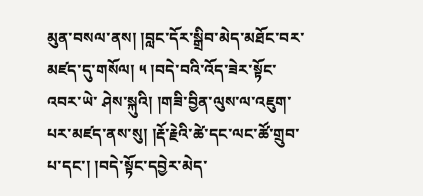མུན་བསལ་ནས། །བླང་དོར་སྒྲིབ་མེད་མཐོང་བར་མཛད་དུ་གསོལ། ༥ །བདེ་བའི་འོད་ཟེར་སྟོང་འབར་ཡེ་ ཤེས་སྐུའི། །གཟི་བྱིན་ལུས་ལ་འཇུག་པར་མཛད་ནས་སུ། །རྡོ་རྗེའི་ཚེ་དང་ལང་ཚོ་གྲུབ་པ་དང་། །བདེ་སྟོང་དབྱེར་མེད་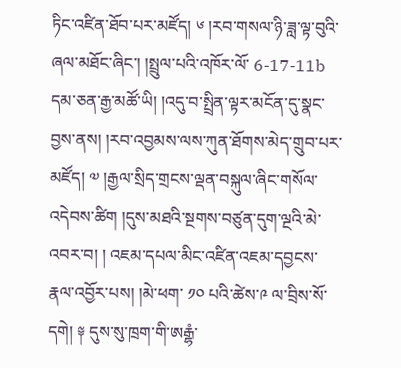ཏིང་འཛིན་ཐོབ་པར་མཛོད། ༦ །རབ་གསལ་ཉི་ཟླ་ལྟ་བུའི་ཞལ་མཐོང་ཞིང་། །སྤྲུལ་པའི་འཁོར་ལོ་ 6-17-11b དམ་ཅན་རྒྱ་མཚོ་ཡི། །འདུ་བ་སྤྲིན་ལྟར་མངོན་དུ་སྣང་བྱས་ནས། །རབ་འབྱམས་ལས་ཀུན་ཐོགས་མེད་གྲུབ་པར་མཛོད། ༧ །རྒྱལ་སྲིད་གྲངས་ལྡན་བསྐུལ་ཞིང་གསོལ་འདེབས་ཚིག །དུས་མཐའི་སྔགས་བཙུན་དུག་ལྔའི་མེ་འབར་བ། ། འཇམ་དཔལ་མིང་འཛིན་འཇམ་དབྱངས་རྣལ་འབྱོར་པས། །མེ་ཕག་ ༡༠ པའི་ཚེས་༩ ལ་བྲིས་སོ་དགེ། ༈ དུས་སུ་ཁྲག་གི་ཨརྒྷཾ་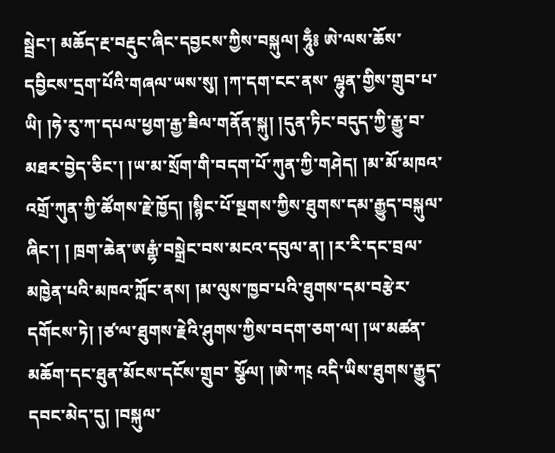སྦྲེང་། མཆོད་རྔ་བརྡུང་ཞིང་དབྱངས་ཀྱིས་བསྐུལ། ཧཱུྃ༔ ཨེ་ལས་ཆོས་དབྱིངས་དྲག་པོའི་གཞལ་ཡས་སུ། །ཀ་དག་ངང་ནས་ ལྷུན་གྱིས་གྲུབ་པ་ཡི། །ཧེ་རུ་ཀ་དཔལ་ཕྱག་རྒྱ་ཟིལ་གནོན་སྐུ། །དུན་ཏིང་བདུད་ཀྱི་རྒྱུ་བ་མཐར་བྱེད་ཅིང་། །ཡ་མ་སྲོག་གི་བདག་པོ་ཀུན་ཀྱི་གཤེད། །མ་མོ་མཁའ་འགྲོ་ཀུན་ཀྱི་ཚོགས་རྗེ་ཁྱོད། །སྙིང་པོ་སྔགས་ཀྱིས་ཐུགས་དམ་རྒྱུད་བསྐུལ་ཞིང་། ། ཁྲག་ཆེན་ཨརྒྷཾ་བསྒྲེང་བས་མངའ་དབུལ་ན། །ར་རི་དང་བྲལ་མཁྱེན་པའི་མཁའ་ཀློང་ནས། །མ་ལུས་ཁྱབ་པའི་ཐུགས་དམ་བརྩེར་དགོངས་ཏེ། །ཙ་ལ་ཐུགས་རྗེའི་ཤུགས་ཀྱིས་བདག་ཅག་ལ། །ཡ་མཚན་མཆོག་དང་ཐུན་མོངས་དངོས་གྲུབ་ སྩོལ། །ཨེ་ཀ༴ འདི་ཡིས་ཐུགས་རྒྱུད་དབང་མེད་དུ། །བསྐུལ་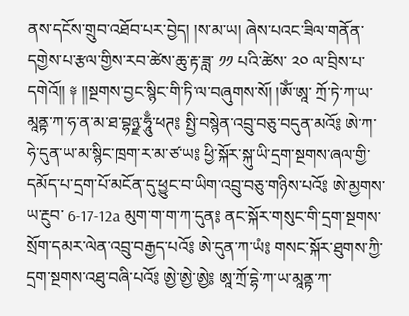ནས་དངོས་གྲུབ་འཐོབ་པར་བྱེད། །ས་མ་ཡ། ཞེས་པའང་ཟིལ་གནོན་དགྱེས་པ་རྩལ་གྱིས་རབ་ཚེས་ཆུ་རྟ་ཟླ་ ༡༡ པའི་ཚེས་ ༢༠ ལ་བྲིས་པ་དགེའོ།། ༈ །།སྔགས་བྱང་སྙིང་གི་ཏི་ལ་བཞུགས་སོ། །ཨོཾ་ཨཱ་ ཀྲོ་ཏེ་ཀ་ཡ་མཱནྟ་ཀ་ཧ་ན་མ་ཐ་བྷཉྫ་ཧཱུྃ་ཕཊ༔ སྤྱི་བསྙེན་འབྲུ་བཅུ་བདུན་མའོ༔ ཨེ་ཀ་ཧེ་དུན་ཡ་མ་སྙིང་ཁྲག་ར་མ་ཙ་ཡ༔ ཕྱི་སྐོར་སྐུ་ཡི་དྲག་སྔགས་ཞལ་གྱི་དམོད་པ་དྲག་པོ་མངོན་དུ་ཕྱུང་བ་ཡིག་འབྲུ་བཅུ་གཉིས་པའོ༔ ཨེ་མྱགས་ཡ་རྔུབ་ 6-17-12a མུག་ག་ག་ཀ་དུན༔ ནང་སྐོར་གསུང་གི་དྲག་སྔགས་སྲོག་དམར་ལེན་འབྲུ་བརྒྱད་པའོ༔ ཨེ་དུན་ཀ་ཡཾ༔ གསང་སྐོར་ཐུགས་ཀྱི་དྲག་སྔགས་འཐུ་བཞི་པའོ༔ ཨྱེ་ཨྱེ་ཨྱེ༔ ཨཱ་ཀྲོ་དྷེ་ཀ་ཡ་མཱནྟ་ཀ་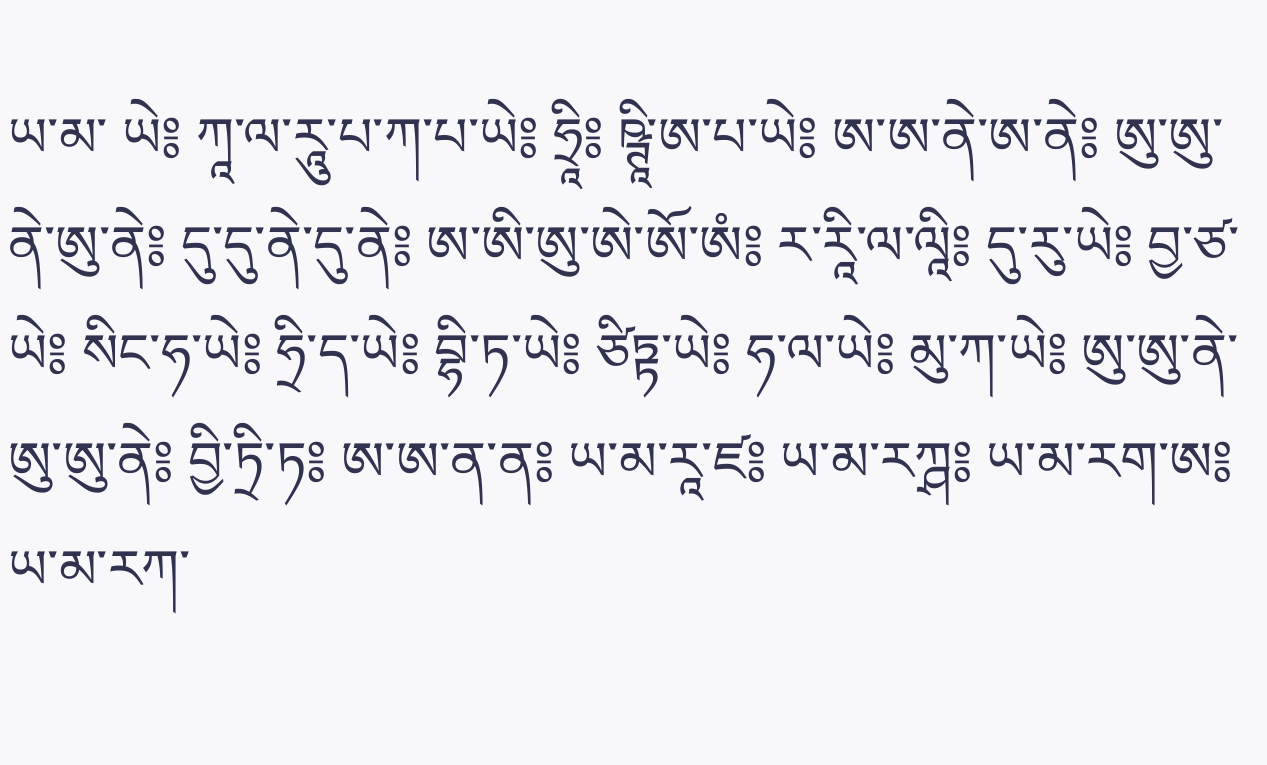ཡ་མ་ ཡེ༔ ཀཱ་ལ་རཱུ་པ་ཀ་པ་ཡེ༔ ཧྲཱི༔ ཥྚཱི་ཨ་པ་ཡེ༔ ཨ་ཨ་ནེ་ཨ་ནེ༔ ཨུ་ཨུ་ནེ་ཨུ་ནེ༔ དུ་དུ་ནེ་དུ་ནེ༔ ཨ་ཨི་ཨུ་ཨེ་ཨོ་ཨཾ༔ ར་རཱི་ལ་ལཱི༔ དུ་རུ་ཡེ༔ བྱ་ཙ་ཡེ༔ སིང་ཧ་ཡེ༔ ཧྲི་ད་ཡེ༔ བྷི་ཏ་ཡེ༔ ཙིཏྟ་ཡེ༔ ཧ་ལ་ཡེ༔ མུ་ཀ་ཡེ༔ ཨུ་ཨུ་ནེ་ཨུ་ཨུ་ནེ༔ བྱི་ཏྲི་ཏ༔ ཨ་ཨ་ན་ན༔ ཡ་མ་རཱ་ཛ༔ ཡ་མ་རཀྴ༔ ཡ་མ་རག་ཨ༔ ཡ་མ་རཀ་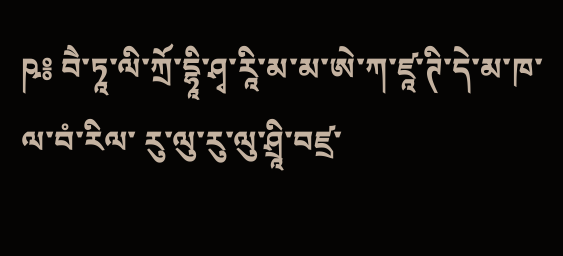ཥ༔ བཻ་ཏཱ་ལི་ཀྲོ་དྷཱི་ཤྭ་རཱི་མ་མ་ཨེ་ཀ་ཛཱ་ཊི་དེ་མ་ཁ་ལ་བཾ་རིལ་ རུ་ལུ་རུ་ལུ་ཤྲཱི་བཛྲ་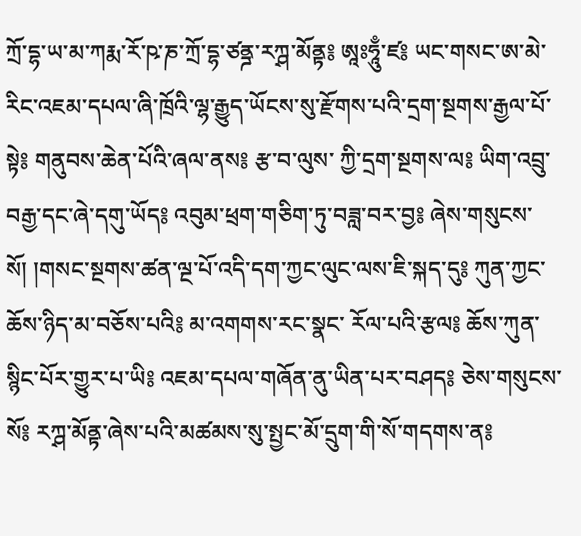ཀྲོ་དྷ་ཡ་མ་ཀརྨ་རོ་ཥ་ཎ་ཀྲོ་དྷ་ཙནྜ་རཀྴ་མོནྟ༔ ཨཱཿཧཱུྃ་ཛ༔ ཡང་གསང་ཨ་མེ་རིང་འཇམ་དཔལ་ཞི་ཁྲོའི་ལྷ་རྒྱུད་ཡོངས་སུ་རྫོགས་པའི་དྲག་སྔགས་རྒྱལ་པོ་སྟེ༔ གནུབས་ཆེན་པོའི་ཞལ་ནས༔ རྩ་བ་ལུས་ ཀྱི་དྲག་སྔགས་ལ༔ ཡིག་འབྲུ་བརྒྱ་དང་ཞེ་དགུ་ཡོད༔ འབུམ་ཕྲག་གཅིག་ཏུ་བཟླ་བར་བྱ༔ ཞེས་གསུངས་སོ། །གསང་སྔགས་ཚན་ལྔ་པོ་འདི་དག་ཀྱང་ལུང་ལས་ཇི་སྐད་དུ༔ ཀུན་ཀྱང་ཆོས་ཉིད་མ་བཅོས་པའི༔ མ་འགགས་རང་སྣང་ རོལ་པའི་རྩལ༔ ཆོས་ཀུན་སྙིང་པོར་གྱུར་པ་ཡི༔ འཇམ་དཔལ་གཞོན་ནུ་ཡིན་པར་བཤད༔ ཅེས་གསུངས་སོ༔ རཀྴ་མོནྟ་ཞེས་པའི་མཚམས་སུ་སྤྱང་མོ་དྲུག་གི་སོ་གདགས་ན༔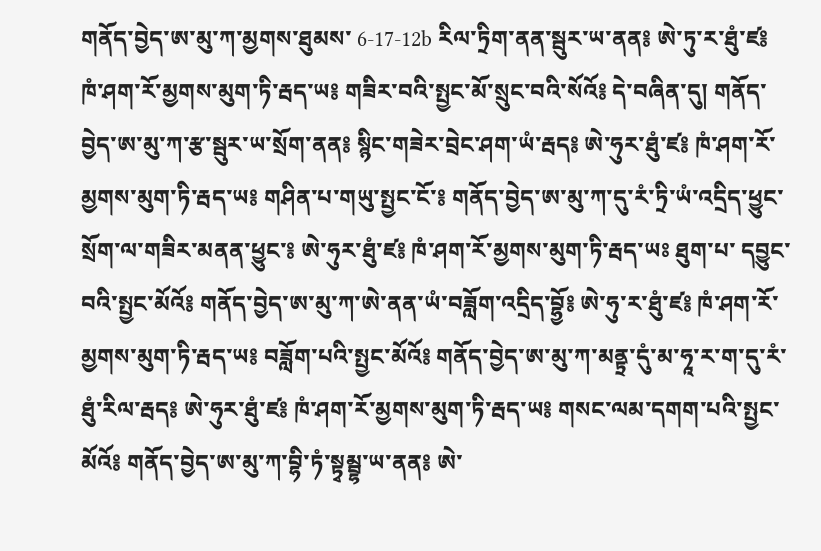གནོད་བྱེད་ཨ་མུ་ཀ་མྱགས་ཐུམས་ 6-17-12b རིལ་ཏྲིག་ནན་སྦུར་ཡ་ནན༔ ཨེ་ཏུ་ར་ཐུཾ་ཛ༔ ཁཾ་ཤག་རོ་མྱགས་མུག་ཏི་རྦད་ཡ༔ གཟིར་བའི་སྤྱང་མོ་སྲུང་བའི་སོའོ༔ དེ་བཞིན་དུ། གནོད་བྱེད་ཨ་མུ་ཀ་རྩ་སྦུར་ཡ་སྲོག་ནན༔ སྙིང་གཟེར་བྲེང་ཤག་ཡཾ་རྦད༔ ཨེ་ཧུར་ཐུཾ་ཛ༔ ཁཾ་ཤག་རོ་མྱགས་མུག་ཏི་རྦད་ཡ༔ གཤིན་པ་གཡུ་སྤྱང་ངོ་༔ གནོད་བྱེད་ཨ་མུ་ཀ་དུ་རཾ་ཏྲི་ཡཾ་འདྲིད་ཕྱུང་སྲོག་ལ་གཟིར་མནན་ཕྱུང་༔ ཨེ་ཧུར་ཐུཾ་ཛ༔ ཁཾ་ཤག་རོ་མྱགས་མུག་ཏི་རྦད་ཡཿ ཐུག་པ་ དབྱུང་བའི་སྤྱང་མོའོ༔ གནོད་བྱེད་ཨ་མུ་ཀ་ཨེ་ནན་ཡཾ་བཟློག་འདྲིད་བྷྱོ༔ ཨེ་ཧུ་ར་ཐུཾ་ཛ༔ ཁཾ་ཤག་རོ་མྱགས་མུག་ཏི་རྦད་ཡ༔ བཟློག་པའི་སྤྱང་མོའོ༔ གནོད་བྱེད་ཨ་མུ་ཀ་མནྟྲ་དུཾ་མ་ཧཱ་ར་ག་དུ་རཾ་ཐུཾ་རིལ་རྦད༔ ཨེ་ཧུར་ཐུཾ་ཛ༔ ཁཾ་ཤག་རོ་མྱགས་མུག་ཏི་རྦད་ཡ༔ གསང་ལམ་དགག་པའི་སྤྱང་མོའོ༔ གནོད་བྱེད་ཨ་མུ་ཀ་བྷི་ཏཾ་སྟྭམྦྷ་ཡ་ནན༔ ཨེ་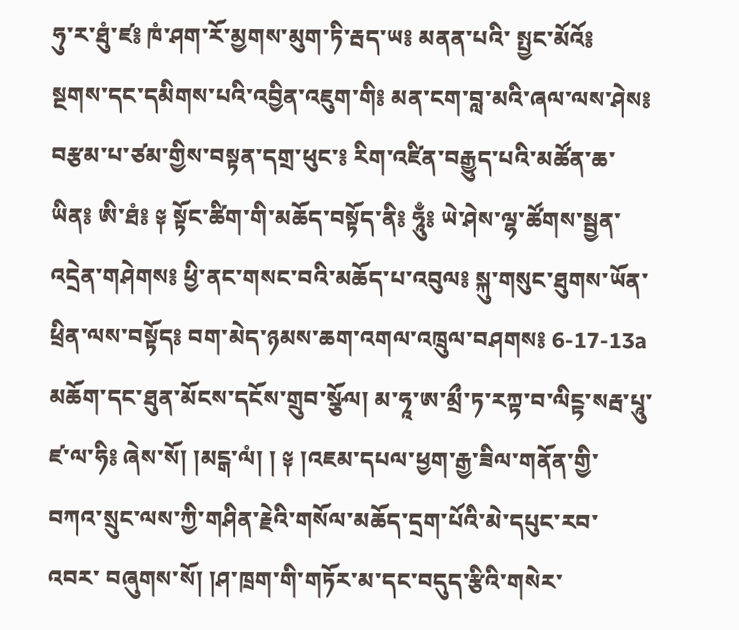ཧུ་ར་ཐུཾ་ཛ༔ ཁཾ་ཤག་རོ་མྱགས་མུག་ཏི་རྦད་ཡ༔ མནན་པའི་ སྤྱང་མོའོ༔ སྔགས་དང་དམིགས་པའི་འབྱིན་འཇུག་གི༔ མན་ངག་བླ་མའི་ཞལ་ལས་ཤེས༔ བརྩམ་པ་ཙམ་གྱིས་བསྟན་དགྲ་ཕུང་༔ རིག་འཛིན་བརྒྱུད་པའི་མཚོན་ཆ་ཡིན༔ ཨི་ཐཾ༔ ༈ སྟོང་ཚིག་གི་མཆོད་བསྟོད་ནི༔ ཧཱུྃ༔ ཡེ་ཤེས་ལྷ་ཚོགས་སྦྱན་འདྲེན་གཤེགས༔ ཕྱི་ནང་གསང་བའི་མཆོད་པ་འབུལ༔ སྐུ་གསུང་ཐུགས་ཡོན་ཕྲིན་ལས་བསྟོད༔ བག་མེད་ཉམས་ཆག་འགལ་འཁྲུལ་བཤགས༔ 6-17-13a མཆོག་དང་ཐུན་མོངས་དངོས་གྲུབ་སྩོལ། མ་ཧཱ་ཨ་མྲྀ་ཏ་རཀྟ་བ་ལིངྟ་སརྦ་པཱུ་ཛ་ལ་ཧི༔ ཞེས་སོ། །མངྒ་ལཾ། ། ༈ །འཇམ་དཔལ་ཕྱག་རྒྱ་ཟིལ་གནོན་གྱི་བཀའ་སྲུང་ལས་ཀྱི་གཤིན་རྗེའི་གསོལ་མཆོད་དྲག་པོའི་མེ་དཔུང་རབ་འབར་ བཞུགས་སོ། །ཤ་ཁྲག་གི་གཏོར་མ་དང་བདུད་རྩིའི་གསེར་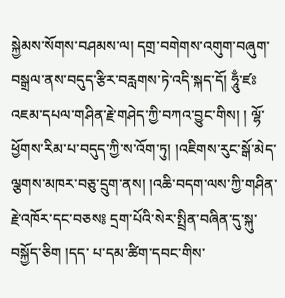སྐྱེམས་སོགས་བཤམས་ལ། དགྲ་བགེགས་འགུག་བཞུག་བསྒྲལ་ནས་བདུད་རྩིར་བརླགས་ཏེ་འདི་སྐད་དོ། ཧཱུྃ་ཛཿ འཇམ་དཔལ་གཤིན་རྗེ་གཤེད་ཀྱི་བཀའ་བྱུང་གིས། ། ལྷོ་ཕྱོགས་རིམ་པ་བདུད་ཀྱི་ས་འོག་ཏུ། །འཇིགས་རུང་སྒོ་མེད་ལྕགས་མཁར་བཅུ་དྲུག་ནས། །འཆི་བདག་ལས་ཀྱི་གཤིན་རྗེ་འཁོར་དང་བཅས༔ དྲག་པོའི་སེར་སྤྲིན་བཞིན་དུ་སྐུ་བསྐྱོད་ཅིག །དད་ པ་དམ་ཚིག་དབང་གིས་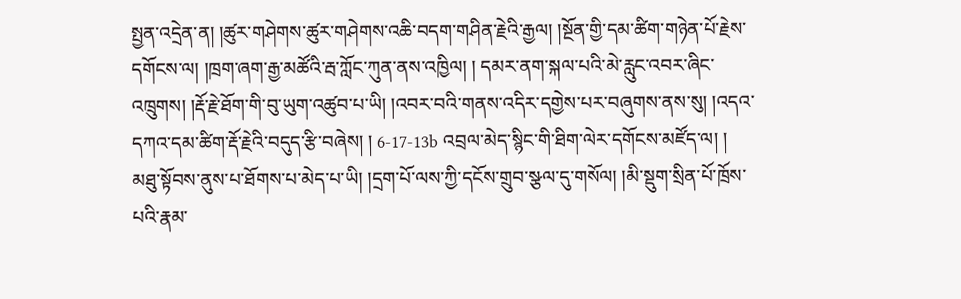སྤྱན་འདྲེན་ན། །ཚུར་གཤེགས་ཚུར་གཤེགས་འཆི་བདག་གཤིན་རྗེའི་རྒྱལ། །སྔོན་གྱི་དམ་ཚིག་གཉེན་པོ་རྗེས་དགོངས་ལ། །ཁྲག་ཞག་རྒྱ་མཚོའི་རྦ་ཀློང་ཀུན་ནས་འཁྱིལ། ། དམར་ནག་སྐལ་པའི་མེ་རླུང་འབར་ཞིང་འཁྲུགས། །རྡོ་རྗེ་ཐོག་གི་བུ་ཡུག་འཚུབ་པ་ཡི། །འབར་བའི་གནས་འདིར་དགྱེས་པར་བཞུགས་ནས་སུ། །འདའ་དཀའ་དམ་ཚིག་རྡོ་རྗེའི་བདུད་རྩི་བཞེས། ། 6-17-13b འབྲལ་མེད་སྙིང་གི་ཐིག་ལེར་དགོངས་མཛོད་ལ། ། མཐུ་སྟོབས་ནུས་པ་ཐོགས་པ་མེད་པ་ཡི། །དྲག་པོ་ལས་ཀྱི་དངོས་གྲུབ་སྩལ་དུ་གསོལ། །མི་སྡུག་སྲིན་པོ་ཁྲོས་པའི་རྣམ་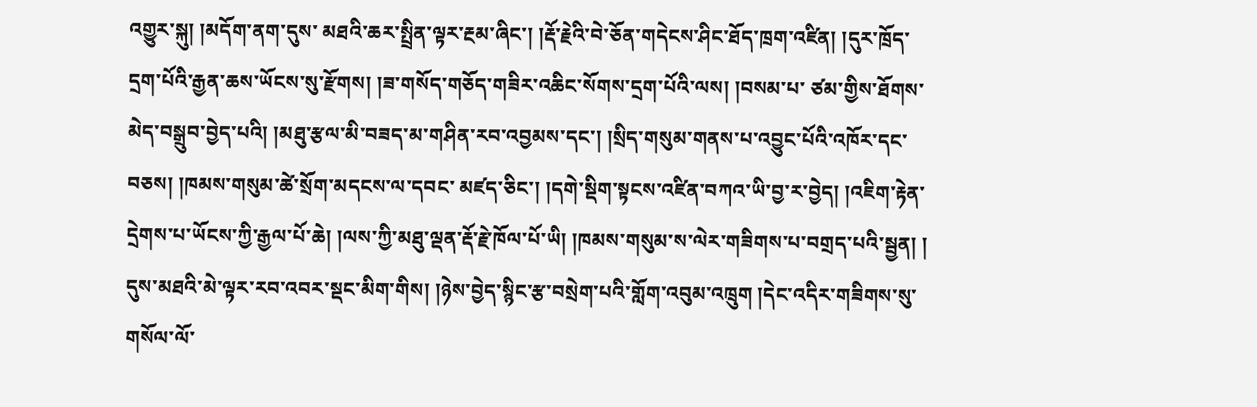འགྱུར་སྐུ། །མདོག་ནག་དུས་ མཐའི་ཆར་སྤྲིན་ལྟར་རྔམ་ཞིང་། །རྡོ་རྗེའི་བེ་ཅོན་གདེངས་ཤིང་ཐོད་ཁྲག་འཛིན། །དུར་ཁྲོད་དྲག་པོའི་རྒྱན་ཆས་ཡོངས་སུ་རྫོགས། །ཟ་གསོད་གཅོད་གཟིར་འཆིང་སོགས་དྲག་པོའི་ལས། །བསམ་པ་ ཙམ་གྱིས་ཐོགས་མེད་བསྒྲུབ་བྱེད་པའི། །མཐུ་རྩལ་མི་བཟད་མ་གཤིན་རབ་འབྱམས་དང་། །སྲིད་གསུམ་གནས་པ་འབྱུང་པོའི་འཁོར་དང་བཅས། །ཁམས་གསུམ་ཚེ་སྲོག་མདངས་ལ་དབང་ མཛད་ཅིང་། །དགེ་སྡིག་སྟངས་འཛིན་བཀའ་ཡི་བྱ་ར་བྱེད། །འཇིག་རྟེན་དྲེགས་པ་ཡོངས་ཀྱི་རྒྱལ་པོ་ཆེ། །ལས་ཀྱི་མཐུ་ལྡན་རྡོ་རྗེ་ཁོལ་པོ་ཡི། །ཁམས་གསུམ་ས་ལེར་གཟིགས་པ་བགྲད་པའི་སྦྱན། ། དུས་མཐའི་མེ་ལྟར་རབ་འབར་སྡང་མིག་གིས། །ཉེས་བྱེད་སྙིང་རྩ་བསྲེག་པའི་གློག་འབུམ་འཁྲུག །དེང་འདིར་གཟིགས་སུ་གསོལ་ལོ་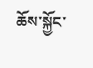ཆོས་སྐྱོང་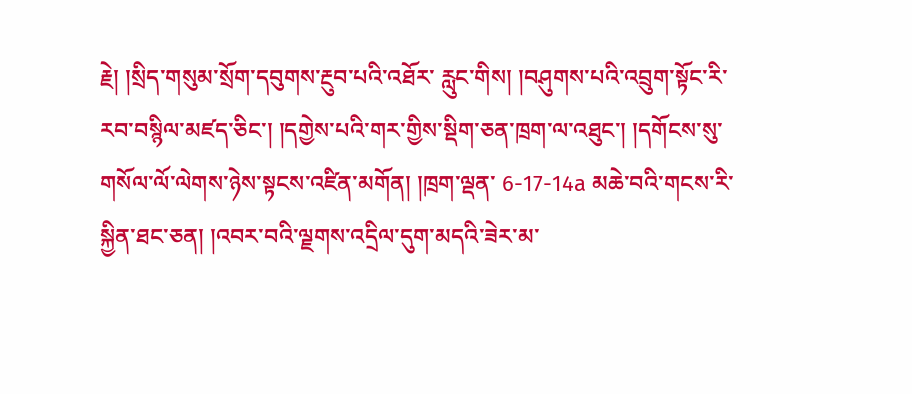རྗེ། །སྲིད་གསུམ་སྲོག་དབུགས་རྔུབ་པའི་འཐོར་ རླུང་གིས། །བཤུགས་པའི་འབྲུག་སྟོང་རི་རབ་བསྙིལ་མཛད་ཅིང་། །དགྱེས་པའི་གར་གྱིས་སྡིག་ཅན་ཁྲག་ལ་འཐུང་། །དགོངས་སུ་གསོལ་ལོ་ལེགས་ཉེས་སྟངས་འཛིན་མགོན། །ཁྲག་ལྡན་ 6-17-14a མཆེ་བའི་གངས་རི་སྐྱིན་ཐང་ཅན། །འབར་བའི་ལྗགས་འདྲིལ་དུག་མདའི་ཟེར་མ་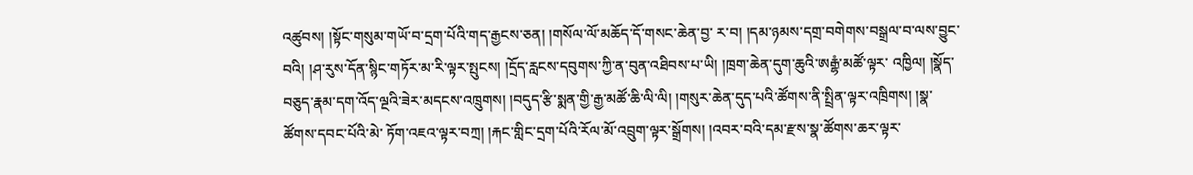འཚུབས། །སྟོང་གསུམ་གཡོ་བ་དྲག་པོའི་གད་རྒྱངས་ཅན། །གསོལ་ལོ་མཆོད་དོ་གསང་ཆེན་བྱ་ ར་བ། །དམ་ཉམས་དགྲ་བགེགས་བསྒྲལ་བ་ལས་བྱུང་བའི། །ཤ་རུས་དོན་སྙིང་གཏོར་མ་རི་ལྟར་སྤུངས། །དྲོད་རླངས་དབུགས་ཀྱི་ན་བུན་འཐིབས་པ་ཡི། །ཁྲག་ཆེན་དུག་ཆུའི་ཨརྒྷཾ་མཚོ་ལྟར་ འཁྱིལ། །སྣོད་བཅུད་རྣམ་དག་འོད་ལྔའི་ཟེར་མདངས་འཁྲུགས། །བདུད་རྩི་སྨན་གྱི་རྒྱ་མཚོ་ཆི་ལི་ལི། །གསུར་ཆེན་དུད་པའི་ཚོགས་ནི་སྤྲིན་ལྟར་འཁྲིགས། །སྣ་ཚོགས་དབང་པོའི་མེ་ ཏོག་འཇའ་ལྟར་བཀྲ། །རྐང་གླིང་དྲག་པོའི་རོལ་མོ་འབྲུག་ལྟར་སྒྲོགས། །འབར་བའི་དམ་རྫས་སྣ་ཚོགས་ཆར་ལྟར་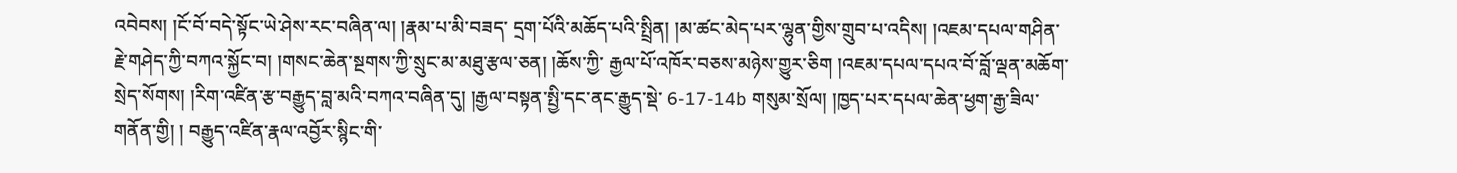འབེབས། །ངོ་བོ་བདེ་སྟོང་ཡེ་ཤེས་རང་བཞིན་ལ། །རྣམ་པ་མི་བཟད་ དྲག་པོའི་མཆོད་པའི་སྤྲིན། །མ་ཚང་མེད་པར་ལྷུན་གྱིས་གྲུབ་པ་འདིས། །འཇམ་དཔལ་གཤིན་རྗེ་གཤེད་ཀྱི་བཀའ་སྐྱོང་བ། །གསང་ཆེན་སྔགས་ཀྱི་སྲུང་མ་མཐུ་རྩལ་ཅན། །ཆོས་ཀྱི་ རྒྱལ་པོ་འཁོར་བཅས་མཉེས་གྱུར་ཅིག །འཇམ་དཔལ་དཔའ་བོ་བློ་ལྡན་མཆོག་སྲེད་སོགས། །རིག་འཛིན་རྩ་བརྒྱུད་བླ་མའི་བཀའ་བཞིན་དུ། །རྒྱལ་བསྟན་སྤྱི་དང་ནང་རྒྱུད་སྡེ་ 6-17-14b གསུམ་སྲོལ། །ཁྱད་པར་དཔལ་ཆེན་ཕྱག་རྒྱ་ཟིལ་གནོན་གྱི། ། བརྒྱུད་འཛིན་རྣལ་འབྱོར་སྙིང་གི་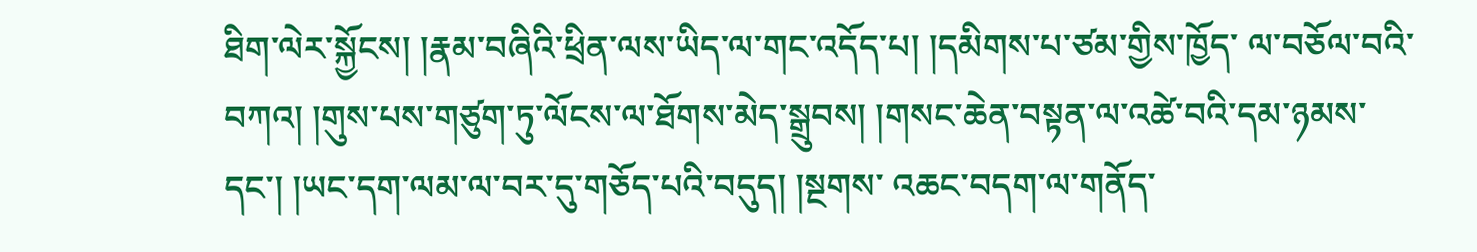ཐིག་ལེར་སྐྱོངས། །རྣམ་བཞིའི་ཕྲིན་ལས་ཡིད་ལ་གང་འདོད་པ། །དམིགས་པ་ཙམ་གྱིས་ཁྱོད་ ལ་བཅོལ་བའི་བཀའ། །གུས་པས་གཙུག་ཏུ་ལོངས་ལ་ཐོགས་མེད་སྒྲུབས། །གསང་ཆེན་བསྟན་ལ་འཚེ་བའི་དམ་ཉམས་དང་། །ཡང་དག་ལམ་ལ་བར་དུ་གཅོད་པའི་བདུད། །སྔགས་ འཆང་བདག་ལ་གནོད་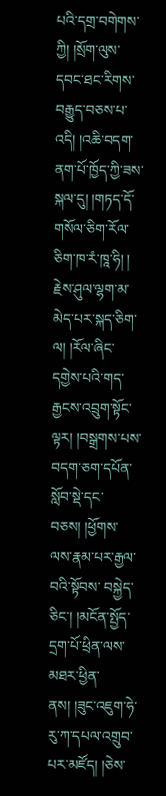པའི་དགྲ་བགེགས་ཀྱི། །སྲོག་ལུས་དབང་ཐང་རིགས་བརྒྱུད་བཅས་པ་འདི། །འཆི་བདག་ནག་པོ་ཁྱོད་ཀྱི་ཟས་སྐལ་དུ། །གཏད་དོ་གསོལ་ཅིག་རོལ་ཅིག་ཁ་རཾ་ཁཱ་ཧི། ། རྗེས་ཤུལ་ལྷག་མ་མེད་པར་སྐད་ཅིག་ལ། །རོལ་ཞིང་དགྱེས་པའི་གད་རྒྱངས་འབྲུག་སྟོང་ལྟར། །བསྒྲགས་པས་བདག་ཅག་དཔོན་སློབ་སྡེ་དང་བཅས། །ཕྱོགས་ལས་རྣམ་པར་རྒྱལ་བའི་སྟོབས་ བསྐྱེད་ཅིང་། །མངོན་སྤྱོད་དྲག་པོ་ཕྲིན་ལས་མཐར་ཕྱིན་ནས། །ཟུང་འཇུག་ཧེ་རུ་ཀ་དཔལ་འགྲུབ་པར་མཛོད། །ཅེས་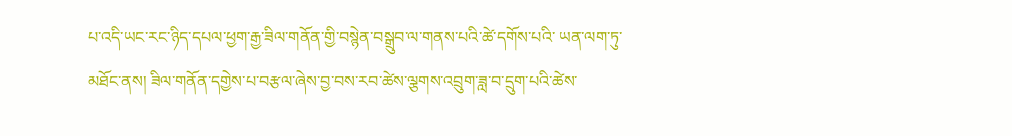པ་འདི་ཡང་རང་ཉིད་དཔལ་ཕྱག་རྒྱ་ཟིལ་གནོན་གྱི་བསྙེན་བསྒྲུབ་ལ་གནས་པའི་ཚེ་དགོས་པའི་ ཡན་ལག་ཏུ་མཐོང་ནས། ཟིལ་གནོན་དགྱེས་པ་བརྩལ་ཞེས་བྱ་བས་རབ་ཚེས་ལྕགས་འབྲུག་ཟླ་བ་དྲུག་པའི་ཚེས་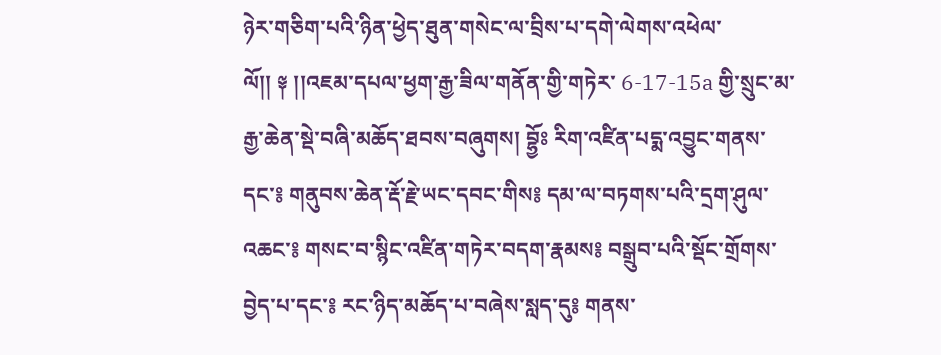ཉེར་གཅིག་པའི་ཉིན་ཕྱེད་ཐུན་གསེང་ལ་བྲིས་པ་དགེ་ལེགས་འཕེལ་ལོ།། ༈ །།འཇམ་དཔལ་ཕྱག་རྒྱ་ཟིལ་གནོན་གྱི་གཏེར་ 6-17-15a གྱི་སྲུང་མ་རྒྱ་ཆེན་སྡེ་བཞི་མཆོད་ཐབས་བཞུགས། བྷྱོཿ རིག་འཛིན་པདྨ་འབྱུང་གནས་དང་༔ གནུབས་ཆེན་རྡོ་རྗེ་ཡང་དབང་གིས༔ དམ་ལ་བཏགས་པའི་དྲག་ཤུལ་འཆང་༔ གསང་བ་སྙིང་འཛིན་གཏེར་བདག་རྣམས༔ བསྒྲུབ་པའི་སྡོང་གྲོགས་བྱེད་པ་དང་༔ རང་ཉིད་མཆོད་པ་བཞེས་སླད་དུ༔ གནས་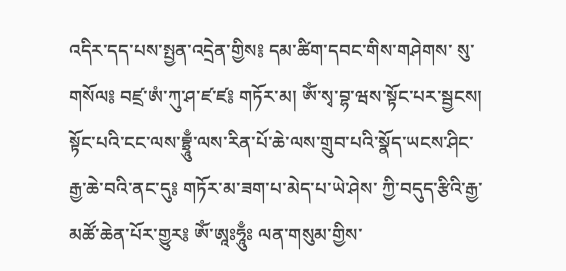འདིར་དད་པས་སྤྱན་འདྲེན་གྱིས༔ དམ་ཚིག་དབང་གིས་གཤེགས་ སུ་གསོལ༔ བཛྲ་ཨཾ་ཀུ་ཤ་ཛ་ཛ༔ གཏོར་མ། ཨོཾ་སྭ་བྷ་ཝས་སྟོང་པར་སྦྱངས། སྟོང་པའི་ངང་ལས་བྷྲཱུྃ་ལས་རིན་པོ་ཆེ་ལས་གྲུབ་པའི་སྣོད་ཡངས་ཤིང་རྒྱ་ཆེ་བའི་ནང་དུ༔ གཏོར་མ་ཟག་པ་མེད་པ་ཡེ་ཤེས་ ཀྱི་བདུད་རྩིའི་རྒྱ་མཚོ་ཆེན་པོར་གྱུར༔ ཨོཾ་ཨཱཿཧཱུྃཿ ལན་གསུམ་གྱིས་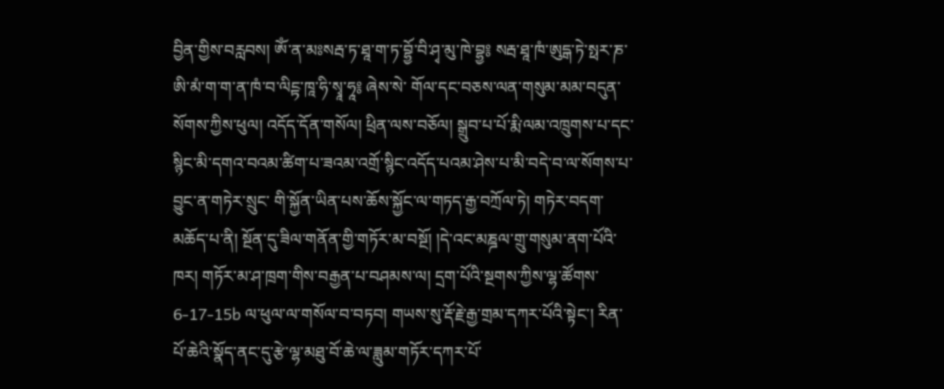བྱིན་གྱིས་བརླབས། ཨོཾ་ན་མཿསརྦ་ཏ་ཐཱ་ག་ཏ་བྷྱོ་བི་ཤྭ་མུ་ཁེ་བྷྱ༔ སརྦ་ཐཱ་ཁཾ་ཨུདྒ་ཏེ་སྥར་ཎ་ཨི་མཾ་ག་ག་ན་ཁཾ་བ་ལིངྟ་ཁཱ་ཧི་སྭཱ་ཧཱ༔ ཞེས་སེ་ གོལ་དང་བཅས་ལན་གསུམ་མམ་བདུན་སོགས་ཀྱིས་ཕུལ། འདོད་དོན་གསོལ། ཕྲིན་ལས་བཅོལ། སྒྲུབ་པ་པོ་རྨི་ལམ་འཁྲུགས་པ་དང་སྙིང་མི་དགའ་བའམ་ཚིག་པ་ཟའམ་འགྲོ་སྙིང་འདོད་པའམ་ཤེས་པ་མི་བདེ་བ་ལ་སོགས་པ་བྱུང་ན་གཏེར་སྲུང་ གི་སྐྱོན་ཡིན་པས་ཆོས་སྐྱོང་ལ་གཏད་རྒྱ་བཀྲོལ་ཏེ། གཏེར་བདག་མཆོད་པ་ནི། སྔོན་དུ་ཟིལ་གནོན་གྱི་གཏོར་མ་བསྔོ། །དེ་འང་མཎྜལ་གྲུ་གསུམ་ནག་པོའི་ཁར། གཏོར་མ་ཤ་ཁྲག་གིས་བརྒྱན་པ་བཤམས་ལ། དྲག་པོའི་སྔགས་ཀྱིས་ལྷ་ཚོགས་ 6-17-15b ལ་ཕུལ་ལ་གསོལ་བ་བཏབ། གཡས་སུ་རྡོ་རྗེ་རྒྱ་གྲམ་དཀར་པོའི་སྟེང་། རིན་པོ་ཆེའི་སྣོད་ནང་དུ་རྩེ་ལྷ་མཐུ་བོ་ཆེ་ལ་ཟླུམ་གཏོར་དཀར་པོ་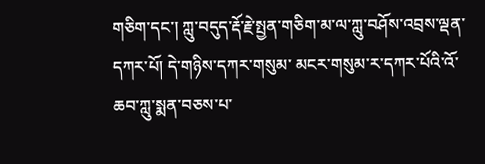གཅིག་དང་། ཀླུ་བདུད་རྡོ་རྗེ་སྤྱན་གཅིག་མ་ལ་ཀླུ་བཤོས་འབྲས་ལྡན་དཀར་པོ། དེ་གཉིས་དཀར་གསུམ་ མངར་གསུམ་ར་དཀར་པོའི་འོ་ཆབ་ཀླུ་སྨན་བཅས་པ་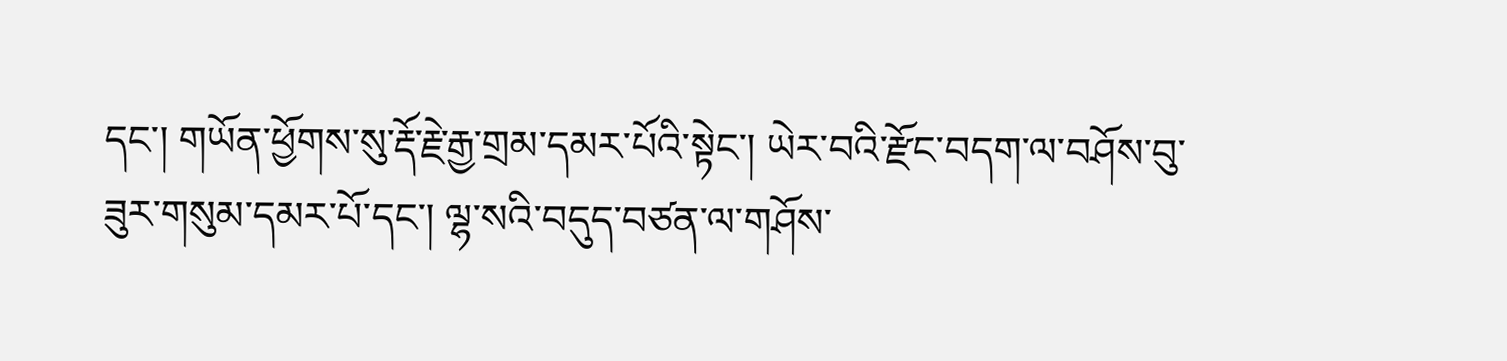དང་། གཡོན་ཕྱོགས་སུ་རྡོ་རྗེ་རྒྱ་གྲམ་དམར་པོའི་སྟེང་། ཡེར་བའི་རྫོང་བདག་ལ་བཤོས་བུ་ཟུར་གསུམ་དམར་པོ་དང་། ལྷ་སའི་བདུད་བཙན་ལ་གཤོས་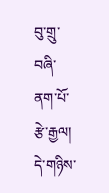བུ་གྲུ་བཞི་ནག་པོ་རྩེ་རྒྱལ། དེ་གཉིས་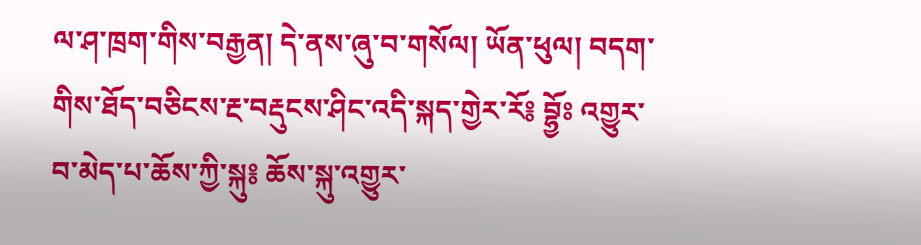ལ་ཤ་ཁྲག་གིས་བརྒྱན། དེ་ནས་ཞུ་བ་གསོལ། ཡོན་ཕུལ། བདག་གིས་ཐོད་བཅིངས་རྔ་བརྡུངས་ཤིང་འདི་སྐད་གྱེར་རོ༔ བྷྱོཿ འགྱུར་བ་མེད་པ་ཆོས་ཀྱི་སྐུ༔ ཆོས་སྐུ་འགྱུར་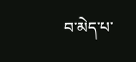བ་མེད་པ་